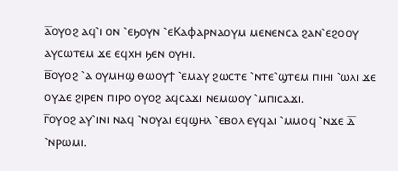ⲁ̅ⲟⲩⲟϩ ⲁϥ⳿ⲓ ⲟⲛ ⳿ⲉϧⲟⲩⲛ ⳿ⲉⲔⲁⲫⲁⲣⲛⲁⲟⲩⲙ ⲙⲉⲛⲉⲛⲥⲁ ϩⲁⲛ⳿ⲉϩⲟⲟⲩ ⲁⲩⲥⲱⲧⲉⲙ ϫⲉ ⲉϥⲭⲏ ϧⲉⲛ ⲟⲩⲏⲓ.
ⲃ̅ⲟⲩⲟϩ ⳿ⲁ ⲟⲩⲙⲏϣ ⲑⲱⲟⲩϯ ⳿ⲉⲙⲁⲩ ϩⲱⲥⲧⲉ ⳿ⲛⲧⲉ⳿ϣⲧⲉⲙ ⲡⲓⲏⲓ ⳿ⲱⲗⲓ ϫⲉ ⲟⲩⲇⲉ ϩⲓⲣⲉⲛ ⲡⲓⲣⲟ ⲟⲩⲟϩ ⲁϥⲥⲁϫⲓ ⲛⲉⲙⲱⲟⲩ ⳿ⲙⲡⲓⲥⲁϫⲓ.
ⲅ̅ⲟⲩⲟϩ ⲁⲩ⳿ⲓⲛⲓ ⲛⲁϥ ⳿ⲛⲟⲩⲁⲓ ⲉϥϣⲏⲗ ⳿ⲉⲃⲟⲗ ⲉⲩϥⲁⲓ ⳿ⲙⲙⲟϥ ⳿ⲛϫⲉ ⲇ̅ ⳿ⲛⲣⲱⲙⲓ.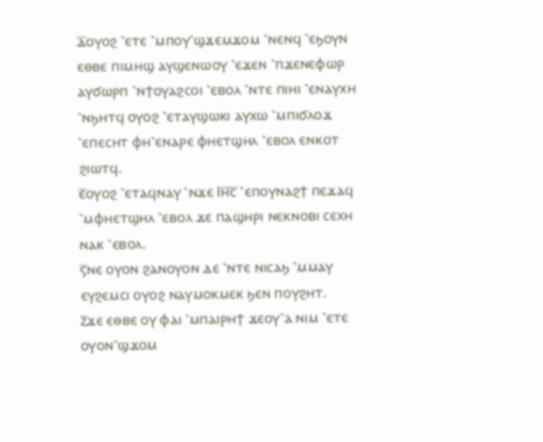ⲇ̅ⲟⲩⲟϩ ⳿ⲉⲧⲉ ⳿ⲙⲡⲟⲩ⳿ϣϫⲉⲙϫⲟⲙ ⳿ⲛⲉⲛϥ ⳿ⲉϧⲟⲩⲛ ⲉⲑⲃⲉ ⲡⲓⲙⲏϣ ⲁⲩϣⲉⲛⲱⲟⲩ ⳿ⲉϫⲉⲛ ⳿ⲡϫⲉⲛⲉⲫⲱⲣ ⲁⲩϭⲱⲣⲡ ⳿ⲛϯⲟⲩⲁϩⲥⲟⲓ ⳿ⲉⲃⲟⲗ ⳿ⲛⲧⲉ ⲡⲓⲏⲓ ⳿ⲉⲛⲁⲩⲭⲏ ⳿ⲛϧⲏⲧϥ ⲟⲩⲟϩ ⳿ⲉⲧⲁⲩϣⲱⲕⲓ ⲁⲩⲭⲱ ⳿ⲙⲡⲓϭⲗⲟϫ ⳿ⲉⲡⲉⲥⲏⲧ ⲫⲏ⳿ⲉⲛⲁⲣⲉ ⲫⲏⲉⲧϣⲏⲗ ⳿ⲉⲃⲟⲗ ⲉⲛⲕⲟⲧ ϩⲓⲱⲧϥ.
ⲉ̅ⲟⲩⲟϩ ⳿ⲉⲧⲁϥⲛⲁⲩ ⳿ⲛϫⲉ Ⲓⲏ̅ⲥ̅ ⳿ⲉⲡⲟⲩⲛⲁϩϯ ⲡⲉϫⲁϥ ⳿ⲙⲫⲏⲉⲧϣⲏⲗ ⳿ⲉⲃⲟⲗ ϫⲉ ⲡⲁϣⲏⲣⲓ ⲛⲉⲕⲛⲟⲃⲓ ⲥⲉⲭⲏ ⲛⲁⲕ ⳿ⲉⲃⲟⲗ.
ⲋ̅ⲛⲉ ⲟⲩⲟⲛ ϩⲁⲛⲟⲩⲟⲛ ⲇⲉ ⳿ⲛⲧⲉ ⲛⲓⲥⲁϧ ⳿ⲙⲙⲁⲩ ⲉⲩϩⲉⲙⲥⲓ ⲟⲩⲟϩ ⲛⲁⲩⲙⲟⲕⲙⲉⲕ ϧⲉⲛ ⲡⲟⲩϩⲏⲧ.
ⲍ̅ϫⲉ ⲉⲑⲃⲉ ⲟⲩ ⲫⲁⲓ ⳿ⲙⲡⲁⲓⲣⲏϯ ϫⲉⲟⲩ⳿ⲁ ⲛⲓⲙ ⳿ⲉⲧⲉ ⲟⲩⲟⲛ⳿ϣϫⲟⲙ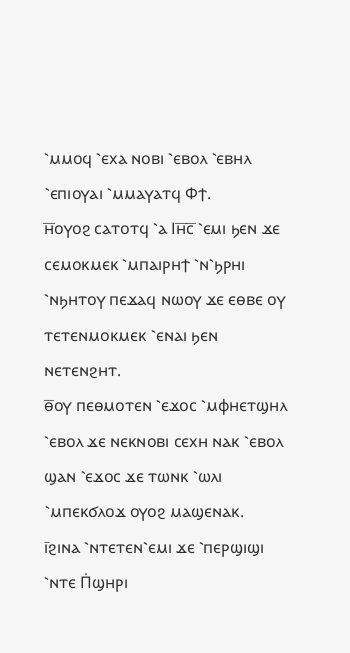⳿ⲙⲙⲟϥ ⳿ⲉⲭⲁ ⲛⲟⲃⲓ ⳿ⲉⲃⲟⲗ ⳿ⲉⲃⲏⲗ ⳿ⲉⲡⲓⲟⲩⲁⲓ ⳿ⲙⲙⲁⲩⲁⲧϥ Ⲫϯ.
ⲏ̅ⲟⲩⲟϩ ⲥⲁⲧⲟⲧϥ ⳿ⲁ Ⲓⲏ̅ⲥ̅ ⳿ⲉⲙⲓ ϧⲉⲛ ϫⲉ ⲥⲉⲙⲟⲕⲙⲉⲕ ⳿ⲙⲡⲁⲓⲣⲏϯ ⳿ⲛ⳿ϧⲣⲏⲓ ⳿ⲛϧⲏⲧⲟⲩ ⲡⲉϫⲁϥ ⲛⲱⲟⲩ ϫⲉ ⲉⲑⲃⲉ ⲟⲩ ⲧⲉⲧⲉⲛⲙⲟⲕⲙⲉⲕ ⳿ⲉⲛⲁⲓ ϧⲉⲛ ⲛⲉⲧⲉⲛϩⲏⲧ.
ⲑ̅ⲟⲩ ⲡⲉⲑⲙⲟⲧⲉⲛ ⳿ⲉϫⲟⲥ ⳿ⲙⲫⲏⲉⲧϣⲏⲗ ⳿ⲉⲃⲟⲗ ϫⲉ ⲛⲉⲕⲛⲟⲃⲓ ⲥⲉⲭⲏ ⲛⲁⲕ ⳿ⲉⲃⲟⲗ ϣⲁⲛ ⳿ⲉϫⲟⲥ ϫⲉ ⲧⲱⲛⲕ ⳿ⲱⲗⲓ ⳿ⲙⲡⲉⲕϭⲗⲟϫ ⲟⲩⲟϩ ⲙⲁϣⲉⲛⲁⲕ.
ⲓ̅ϩⲓⲛⲁ ⳿ⲛⲧⲉⲧⲉⲛ⳿ⲉⲙⲓ ϫⲉ ⳿ⲡⲉⲣϣⲓϣⲓ ⳿ⲛⲧⲉ Ⲡ̇ϣⲏⲣⲓ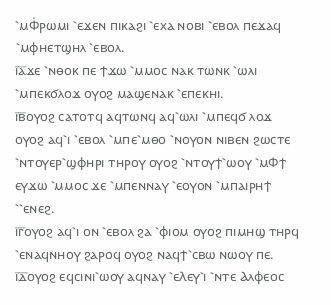⳿ⲙⲪ̇ⲣⲱⲙⲓ ⳿ⲉϫⲉⲛ ⲡⲓⲕⲁϩⲓ ⳿ⲉⲭⲁ ⲛⲟⲃⲓ ⳿ⲉⲃⲟⲗ ⲡⲉϫⲁϥ ⳿ⲙⲫⲏⲉⲧϣⲏⲗ ⳿ⲉⲃⲟⲗ.
ⲓ̅ⲁ̅ϫⲉ ⳿ⲛⲑⲟⲕ ⲡⲉ ϯϫⲱ ⳿ⲙⲙⲟⲥ ⲛⲁⲕ ⲧⲱⲛⲕ ⳿ⲱⲗⲓ ⳿ⲙⲡⲉⲕϭⲗⲟϫ ⲟⲩⲟϩ ⲙⲁϣⲉⲛⲁⲕ ⳿ⲉⲡⲉⲕⲏⲓ.
ⲓ̅ⲃ̅ⲟⲩⲟϩ ⲥⲁⲧⲟⲧϥ ⲁϥⲧⲱⲛϥ ⲁϥ⳿ⲱⲗⲓ ⳿ⲙⲡⲉϥϭ ⲗⲟϫ ⲟⲩⲟϩ ⲁϥ⳿ⲓ ⳿ⲉⲃⲟⲗ ⳿ⲙⲡⲉ⳿ⲙⲑⲟ ⳿ⲛⲟⲩⲟⲛ ⲛⲓⲃⲉⲛ ϩⲱⲥⲧⲉ ⳿ⲛⲧⲟⲩⲉⲣ⳿ϣⲫⲏⲣⲓ ⲧⲏⲣⲟⲩ ⲟⲩⲟϩ ⳿ⲛⲧⲟⲩϯ⳿ⲱⲟⲩ ⳿ⲙⲪϯ ⲉⲩϫⲱ ⳿ⲙⲙⲟⲥ ϫⲉ ⳿ⲙⲡⲉⲛⲛⲁⲩ ⳿ⲉⲟⲩⲟⲛ ⳿ⲙⲡⲁⲓⲣⲏϯ ⳿⳿ⲉⲛⲉϩ.
ⲓ̅ⲅ̅ⲟⲩⲟϩ ⲁϥ⳿ⲓ ⲟⲛ ⳿ⲉⲃⲟⲗ ϩⲁ ⳿ⲫⲓⲟⲙ ⲟⲩⲟϩ ⲡⲓⲙⲏϣ ⲧⲏⲣϥ ⳿ⲉⲛⲁϥⲛⲏⲟⲩ ϩⲁⲣⲟϥ ⲟⲩⲟϩ ⲛⲁϥϯ⳿ⲥⲃⲱ ⲛⲱⲟⲩ ⲡⲉ.
ⲓ̅ⲇ̅ⲟⲩⲟϩ ⲉϥⲥⲓⲛⲓ⳿ⲱⲟⲩ ⲁϥⲛⲁⲩ ⳿ⲉⲖⲉⲩ⳿ⲓ ⳿ⲛⲧⲉ Ⲁⲗⲫⲉⲟⲥ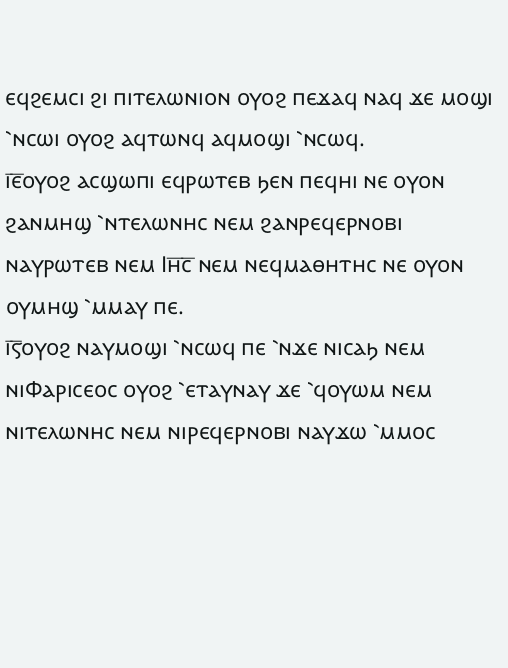ⲉϥϩⲉⲙⲥⲓ ϩⲓ ⲡⲓⲧⲉⲗⲱⲛⲓⲟⲛ ⲟⲩⲟϩ ⲡⲉϫⲁϥ ⲛⲁϥ ϫⲉ ⲙⲟϣⲓ ⳿ⲛⲥⲱⲓ ⲟⲩⲟϩ ⲁϥⲧⲱⲛϥ ⲁϥⲙⲟϣⲓ ⳿ⲛⲥⲱϥ.
ⲓ̅ⲉ̅ⲟⲩⲟϩ ⲁⲥϣⲱⲡⲓ ⲉϥⲣⲱⲧⲉⲃ ϧⲉⲛ ⲡⲉϥⲏⲓ ⲛⲉ ⲟⲩⲟⲛ ϩⲁⲛⲙⲏϣ ⳿ⲛⲧⲉⲗⲱⲛⲏⲥ ⲛⲉⲙ ϩⲁⲛⲣⲉϥⲉⲣⲛⲟⲃⲓ ⲛⲁⲩⲣⲱⲧⲉⲃ ⲛⲉⲙ Ⲓⲏ̅ⲥ̅ ⲛⲉⲙ ⲛⲉϥⲙⲁⲑⲏⲧⲏⲥ ⲛⲉ ⲟⲩⲟⲛ ⲟⲩⲙⲏϣ ⳿ⲙⲙⲁⲩ ⲡⲉ.
ⲓ̅ⲋ̅ⲟⲩⲟϩ ⲛⲁⲩⲙⲟϣⲓ ⳿ⲛⲥⲱϥ ⲡⲉ ⳿ⲛϫⲉ ⲛⲓⲥⲁϧ ⲛⲉⲙ ⲛⲓⲪⲁⲣⲓⲥⲉⲟⲥ ⲟⲩⲟϩ ⳿ⲉⲧⲁⲩⲛⲁⲩ ϫⲉ ⳿ϥⲟⲩⲱⲙ ⲛⲉⲙ ⲛⲓⲧⲉⲗⲱⲛⲏⲥ ⲛⲉⲙ ⲛⲓⲣⲉϥⲉⲣⲛⲟⲃⲓ ⲛⲁⲩϫⲱ ⳿ⲙⲙⲟⲥ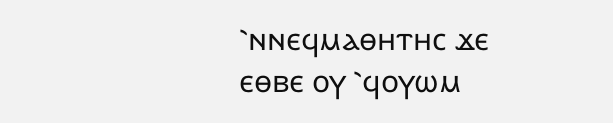⳿ⲛⲛⲉϥⲙⲁⲑⲏⲧⲏⲥ ϫⲉ ⲉⲑⲃⲉ ⲟⲩ ⳿ϥⲟⲩⲱⲙ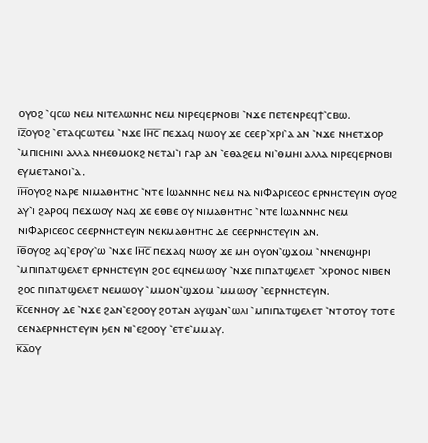ⲟⲩⲟϩ ⳿ϥⲥⲱ ⲛⲉⲙ ⲛⲓⲧⲉⲗⲱⲛⲏⲥ ⲛⲉⲙ ⲛⲓⲣⲉϥⲉⲣⲛⲟⲃⲓ ⳿ⲛϫⲉ ⲡⲉⲧⲉⲛⲣⲉϥϯ⳿ⲥⲃⲱ.
ⲓ̅ⲍ̅ⲟⲩⲟϩ ⳿ⲉⲧⲁϥⲥⲱⲧⲉⲙ ⳿ⲛϫⲉ Ⲓⲏ̅ⲥ̅ ⲡⲉϫⲁϥ ⲛⲱⲟⲩ ϫⲉ ⲥⲉⲉⲣ⳿ⲭⲣⲓ⳿ⲁ ⲁⲛ ⳿ⲛϫⲉ ⲛⲏⲉⲧϫⲟⲣ ⳿ⲙⲡⲓⲥⲏⲓⲛⲓ ⲁⲗⲗⲁ ⲛⲏⲉⲑⲙⲟⲕϩ ⲛⲉⲧⲁⲓ⳿ⲓ ⲅⲁⲣ ⲁⲛ ⳿ⲉⲑⲁϩⲉⲙ ⲛⲓ⳿ⲑⲙⲏⲓ ⲁⲗⲗⲁ ⲛⲓⲣⲉϥⲉⲣⲛⲟⲃⲓ ⲉⲩⲙⲉⲧⲁⲛⲟⲓ⳿ⲁ.
ⲓ̅ⲏ̅ⲟⲩⲟϩ ⲛⲁⲣⲉ ⲛⲓⲙⲁⲑⲏⲧⲏⲥ ⳿ⲛⲧⲉ Ⲓⲱⲁⲛⲛⲏⲥ ⲛⲉⲙ ⲛⲁ ⲛⲓⲪⲁⲣⲓⲥⲉⲟⲥ ⲉⲣⲛⲏⲥⲧⲉⲩⲓⲛ ⲟⲩⲟϩ ⲁⲩ⳿ⲓ ϩⲁⲣⲟϥ ⲡⲉϫⲱⲟⲩ ⲛⲁϥ ϫⲉ ⲉⲑⲃⲉ ⲟⲩ ⲛⲓⲙⲁⲑⲏⲧⲏⲥ ⳿ⲛⲧⲉ Ⲓⲱⲁⲛⲛⲏⲥ ⲛⲉⲙ ⲛⲓⲪⲁⲣⲓⲥⲉⲟⲥ ⲥⲉⲉⲣⲛⲏⲥⲧⲉⲩⲓⲛ ⲛⲉⲕⲙⲁⲑⲏⲧⲏⲥ ⲇⲉ ⲥⲉⲉⲣⲛⲏⲥⲧⲉⲩⲓⲛ ⲁⲛ.
ⲓ̅ⲑ̅ⲟⲩⲟϩ ⲁϥ⳿ⲉⲣⲟⲩ⳿ⲱ ⳿ⲛϫⲉ Ⲓⲏ̅ⲥ̅ ⲡⲉϫⲁϥ ⲛⲱⲟⲩ ϫⲉ ⲙⲏ ⲟⲩⲟⲛ⳿ϣϫⲟⲙ ⳿ⲛⲛⲉⲛϣⲏⲣⲓ ⳿ⲙⲡⲓⲡⲁⲧϣⲉⲗⲉⲧ ⲉⲣⲛⲏⲥⲧⲉⲩⲓⲛ ϩⲟⲥ ⲉϥⲛⲉⲙⲱⲟⲩ ⳿ⲛϫⲉ ⲡⲓⲡⲁⲧϣⲉⲗⲉⲧ ⳿ⲭⲣⲟⲛⲟⲥ ⲛⲓⲃⲉⲛ ϩⲟⲥ ⲡⲓⲡⲁⲧϣⲉⲗⲉⲧ ⲛⲉⲙⲱⲟⲩ ⳿ⲙⲙⲟⲛ⳿ϣϫⲟⲙ ⳿ⲙⲙⲱⲟⲩ ⳿ⲉⲉⲣⲛⲏⲥⲧⲉⲩⲓⲛ.
ⲕ̅ⲥⲉⲛⲏⲟⲩ ⲇⲉ ⳿ⲛϫⲉ ϩⲁⲛ⳿ⲉϩⲟⲟⲩ ϩⲟⲧⲁⲛ ⲁⲩϣⲁⲛ⳿ⲱⲗⲓ ⳿ⲙⲡⲓⲡⲁⲧϣⲉⲗⲉⲧ ⳿ⲛⲧⲟⲧⲟⲩ ⲧⲟⲧⲉ ⲥⲉⲛⲁⲉⲣⲛⲏⲥⲧⲉⲩⲓⲛ ϧⲉⲛ ⲛⲓ⳿ⲉϩⲟⲟⲩ ⳿ⲉⲧⲉ⳿ⲙⲙⲁⲩ.
ⲕ̅ⲁ̅ⲟⲩ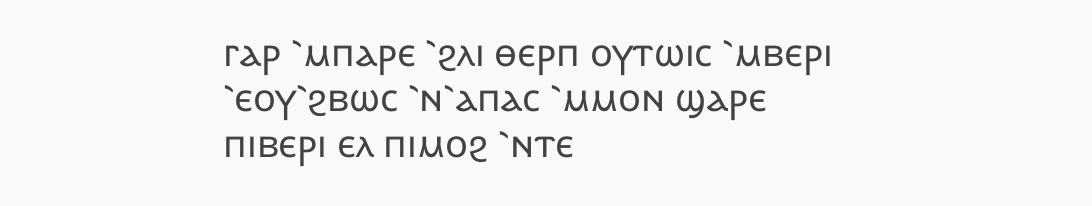ⲅⲁⲣ ⳿ⲙⲡⲁⲣⲉ ⳿ϩⲗⲓ ⲑⲉⲣⲡ ⲟⲩⲧⲱⲓⲥ ⳿ⲙⲃⲉⲣⲓ ⳿ⲉⲟⲩ⳿ϩⲃⲱⲥ ⳿ⲛ⳿ⲁⲡⲁⲥ ⳿ⲙⲙⲟⲛ ϣⲁⲣⲉ ⲡⲓⲃⲉⲣⲓ ⲉⲗ ⲡⲓⲙⲟϩ ⳿ⲛⲧⲉ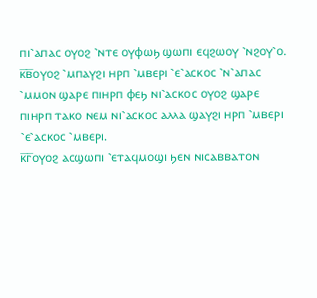ⲡⲓ⳿ⲁⲡⲁⲥ ⲟⲩⲟϩ ⳿ⲛⲧⲉ ⲟⲩⲫⲱϧ ϣⲱⲡⲓ ⲉϥϩⲱⲟⲩ ⳿ⲛϩⲟⲩ⳿ⲟ.
ⲕ̅ⲃ̅ⲟⲩⲟϩ ⳿ⲙⲡⲁⲩϩⲓ ⲏⲣⲡ ⳿ⲙⲃⲉⲣⲓ ⳿ⲉ⳿ⲁⲥⲕⲟⲥ ⳿ⲛ⳿ⲁⲡⲁⲥ ⳿ⲙⲙⲟⲛ ϣⲁⲣⲉ ⲡⲓⲏⲣⲡ ⲫⲉϧ ⲛⲓ⳿ⲁⲥⲕⲟⲥ ⲟⲩⲟϩ ϣⲁⲣⲉ ⲡⲓⲏⲣⲡ ⲧⲁⲕⲟ ⲛⲉⲙ ⲛⲓ⳿ⲁⲥⲕⲟⲥ ⲁⲗⲗⲁ ϣⲁⲩϩⲓ ⲏⲣⲡ ⳿ⲙⲃⲉⲣⲓ ⳿ⲉ⳿ⲁⲥⲕⲟⲥ ⳿ⲙⲃⲉⲣⲓ.
ⲕ̅ⲅ̅ⲟⲩⲟϩ ⲁⲥϣⲱⲡⲓ ⳿ⲉⲧⲁϥⲙⲟϣⲓ ϧⲉⲛ ⲛⲓⲥⲁⲃⲃⲁⲧⲟⲛ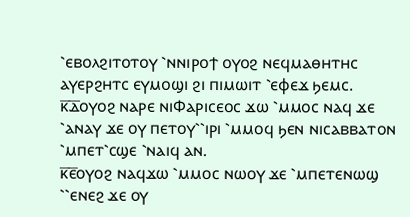⳿ⲉⲃⲟⲗϩⲓⲧⲟⲧⲟⲩ ⳿ⲛⲛⲓⲣⲟϯ ⲟⲩⲟϩ ⲛⲉϥⲙⲁⲑⲏⲧⲏⲥ ⲁⲩⲉⲣϩⲏⲧⲥ ⲉⲩⲙⲟϣⲓ ϩⲓ ⲡⲓⲙⲱⲓⲧ ⳿ⲉⲫⲉϫ ϧⲉⲙⲥ.
ⲕ̅ⲇ̅ⲟⲩⲟϩ ⲛⲁⲣⲉ ⲛⲓⲪⲁⲣⲓⲥⲉⲟⲥ ϫⲱ ⳿ⲙⲙⲟⲥ ⲛⲁϥ ϫⲉ ⳿ⲁⲛⲁⲩ ϫⲉ ⲟⲩ ⲡⲉⲧⲟⲩ⳿⳿ⲓⲣⲓ ⳿ⲙⲙⲟϥ ϧⲉⲛ ⲛⲓⲥⲁⲃⲃⲁⲧⲟⲛ ⳿ⲙⲡⲉⲧ⳿ⲥϣⲉ ⳿ⲛⲁⲓϥ ⲁⲛ.
ⲕ̅ⲉ̅ⲟⲩⲟϩ ⲛⲁϥϫⲱ ⳿ⲙⲙⲟⲥ ⲛⲱⲟⲩ ϫⲉ ⳿ⲙⲡⲉⲧⲉⲛⲱϣ ⳿⳿ⲉⲛⲉϩ ϫⲉ ⲟⲩ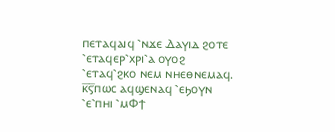ⲡⲉⲧⲁϥⲁⲓϥ ⳿ⲛϫⲉ Ⲇⲁⲩⲓⲇ ϩⲟⲧⲉ ⳿ⲉⲧⲁϥⲉⲣ⳿ⲭⲣⲓ⳿ⲁ ⲟⲩⲟϩ ⳿ⲉⲧⲁϥ⳿ϩⲕⲟ ⲛⲉⲙ ⲛⲏⲉⲑⲛⲉⲙⲁϥ.
ⲕ̅ⲋ̅ⲡⲱⲥ ⲁϥϣⲉⲛⲁϥ ⳿ⲉϧⲟⲩⲛ ⳿ⲉ⳿ⲡⲏⲓ ⳿ⲙⲪϯ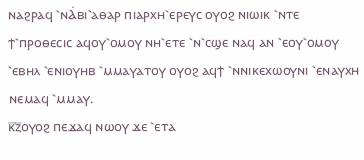ⲛⲁϩⲣⲁϥ ⳿ⲛⲀ̇ⲃⲓ⳿ⲁⲑⲁⲣ ⲡⲓⲁⲣⲭⲏ⳿ⲉⲣⲉⲩⲥ ⲟⲩⲟϩ ⲛⲓⲱⲓⲕ ⳿ⲛⲧⲉ ϯ⳿ⲡⲣⲟⲑⲉⲥⲓⲥ ⲁϥⲟⲩ⳿ⲟⲙⲟⲩ ⲛⲏ⳿ⲉⲧⲉ ⳿ⲛ⳿ⲥϣⲉ ⲛⲁϥ ⲁⲛ ⳿ⲉⲟⲩ⳿ⲟⲙⲟⲩ ⳿ⲉⲃⲏⲗ ⳿ⲉⲛⲓⲟⲩⲏⲃ ⳿ⲙⲙⲁⲩⲁⲧⲟⲩ ⲟⲩⲟϩ ⲁϥϯ ⳿ⲛⲛⲓⲕⲉⲭⲱⲟⲩⲛⲓ ⳿ⲉⲛⲁⲩⲭⲏ ⲛⲉⲙⲁϥ ⳿ⲙⲙⲁⲩ.
ⲕ̅ⲍ̅ⲟⲩⲟϩ ⲡⲉϫⲁϥ ⲛⲱⲟⲩ ϫⲉ ⳿ⲉⲧⲁ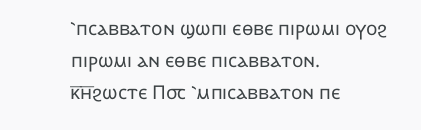⳿ⲡⲥⲁⲃⲃⲁⲧⲟⲛ ϣⲱⲡⲓ ⲉⲑⲃⲉ ⲡⲓⲣⲱⲙⲓ ⲟⲩⲟϩ ⲡⲓⲣⲱⲙⲓ ⲁⲛ ⲉⲑⲃⲉ ⲡⲓⲥⲁⲃⲃⲁⲧⲟⲛ.
ⲕ̅ⲏ̅ϩⲱⲥⲧⲉ Ⲡ⳪ ⳿ⲙⲡⲓⲥⲁⲃⲃⲁⲧⲟⲛ ⲡⲉ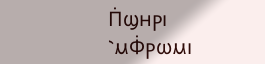Ⲡ̇ϣⲏⲣⲓ ⳿ⲙⲪ̇ⲣⲱⲙⲓ